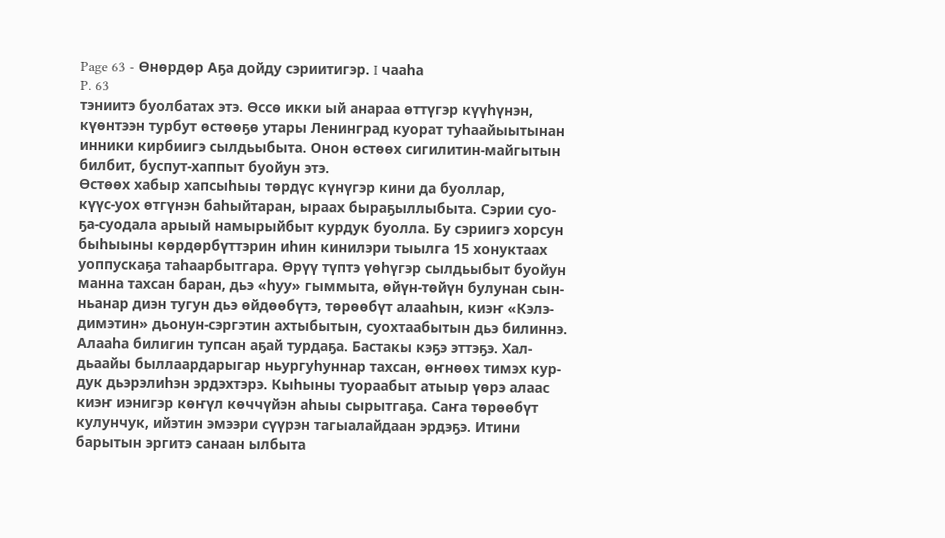Page 63 - Өнөрдөр Аҕа дойду сэриитигэр. I чааһа
P. 63
тэниитэ буолбатах этэ. Өссө икки ый анараа өттүгэр күүһүнэн,
күөнтээн турбут өстөөҕө утары Ленинград куорат туһаайыытынан
инники кирбиигэ сылдьыбыта. Онон өстөөх сигилитин-майгытын
билбит, буспут-хаппыт буойун этэ.
Өстөөх хабыр хапсыһыы төрдүс күнүгэр кини да буоллар,
күүс-уох өтгүнэн баһыйтаран, ыраах быраҕыллыбыта. Сэрии суо-
ҕа-суодала арыый намырыйбыт курдук буолла. Бу сэриигэ хорсун
быһыыны көрдөрбүттэрин иһин кинилэри тыылга 15 хонуктаах
уоппускаҕа таһаарбытгара. Өрүү түптэ үөһүгэр сылдьыбыт буойун
манна тахсан баран, дьэ «һуу» гыммыта, өйүн-төйүн булунан сын-
ньанар диэн тугун дьэ өйдөөбүтэ, төрөөбүт алааһын, киэҥ «Кэлэ-
димэтин» дьонун-сэргэтин ахтыбытын, суохтаабытын дьэ билиннэ.
Алааһа билигин тупсан аҕай турдаҕа. Бастакы кэҕэ эттэҕэ. Хал-
дьаайы быллаардарыгар ньургуһуннар тахсан, өҥнөөх тимэх кур-
дук дьэрэлиһэн эрдэхтэрэ. Кыһыны туораабыт атыыр үөрэ алаас
киэҥ иэнигэр көҥүл көччүйэн аһыы сырытгаҕа. Саҥа төрөөбүт
кулунчук, ийэтин эмээри сүүрэн тагыалайдаан эрдэҕэ. Итини
барытын эргитэ санаан ылбыта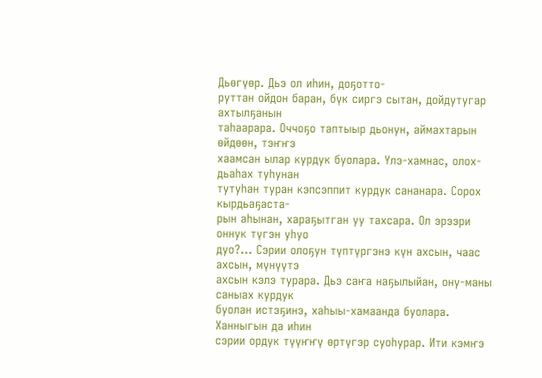Дьөгүөр. Дьэ ол иһин, доҕотто-
руттан ойдон баран, бүк сиргэ сытан, дойдутугар ахтылҕанын
таһаарара. Оччоҕо таптыыр дьонун, аймахтарын өйдөөн, тэҥҥэ
хаамсан ылар курдук буолара. Үлэ-хамнас, олох-дьаһах туһунан
тутуһан туран кэпсэппит курдук сананара. Сорох кырдьаҕаста-
рын аһынан, хараҕытган уу тахсара. Ол эрээри оннук түгэн уһуо
дуо?... Сэрии олоҕун түптүргэнэ күн ахсын, чаас ахсын, мүнүүтэ
ахсын кэлэ турара. Дьэ саҥа наҕылыйан, ону-маны саныах курдук
буолан истэҕинэ, хаһыы-хамаанда буолара. Ханныгын да иһин
сэрии ордук түүҥҥү өртүгэр суоһурар. Ити кэмҥэ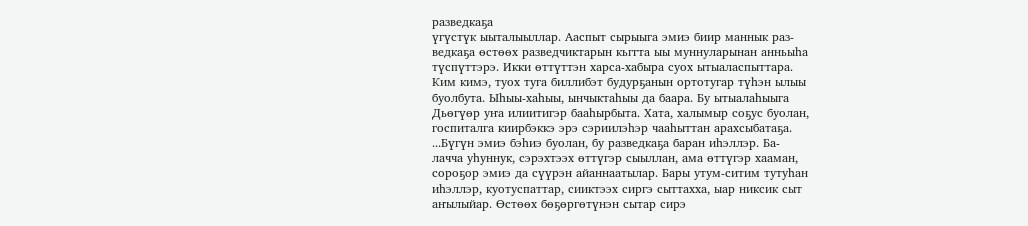разведкаҕа
үгүстүк ыыталыыллар. Ааспыт сырыыга эмиэ биир маннык раз-
ведкаҕа өстөөх разведчиктарын кьггта ыы муннуларынан анньыһа
түспүттэрэ. Икки өттүттэн харса-хабыра суох ытыаласпыттара.
Ким кимэ, туох туга биллибэт будурҕанын ортотугар түһэн ылыы
буолбута. Ыһыы-хаһыы, ынчыктаһыы да баара. Бу ытыалаһыыга
Дьөгүөр уҥа илиитигэр бааһырбыта. Хата, халымыр соҕус буолан,
госпиталга киирбэккэ эрэ сэриилэһэр чааһыттан арахсыбатаҕа.
...Бүгүн эмиэ бэһиэ буолан, бу разведкаҕа баран иһэллэр. Ба-
лачча уһуннук, сэрэхтээх өттүгэр сыыллан, ама өттүгэр хааман,
сороҕор эмиэ да сүүрэн айаннаатылар. Бары утум-ситим тутуһан
иһэллэр, куотуспаттар, сииктээх сиргэ сыттахха, ыар никсик сыт
аҥылыйар. Өстөөх бөҕөргөтүнэн сытар сирэ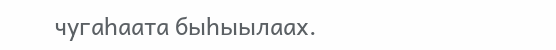чугаһаата быһыылаах.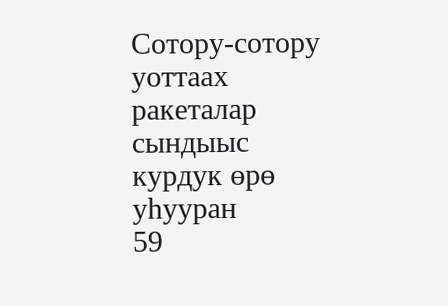Сотору-сотору уоттаах ракеталар сындыыс курдук өрө уһууран
59